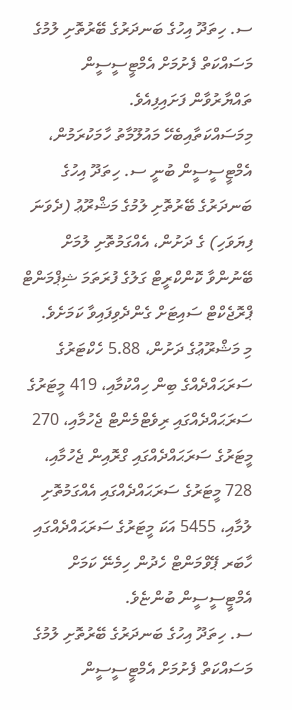ސ. ހިތަދޫ އިހުގެ ބަނދަރުގެ ބޭރުތޮށި ލުމުގެ މަސައްކަތް ފެށުމަށް އެމްޓީސީސީން ތައްޔާރުވާން ފަށައިފިއެވެ.
މިމަސައްކަތާއިބެހޭ މައުލޫމާތު ހާމަކުރަމުން، އެމްޓީސީސީން ބުނީ ސ. ހިތަދޫ އިހުގެ ބަނދަރުގެ ބޭރުތޮށި ލުމުގެ މަޝްރޫޢު (ދެވަނަ ފިޔަވަހި) ގެ ދަށުން، އެއްގަމުތޮށި ލުމަށް ބޭނުންވާ ކޮންކްރީޓް ގަލުގެ ފުރަތަމަ ޝިޕްމަންޓް ޕްރޮޖެކްޓް ސައިޓަށް ގެންދެވިފައިވާ ކަމަށެވެ.
މި މަޝްރޫޢުގެ ދަށުން، 5.88 ހެކްޓަރުގެ ސަރަޙައްދެއްގެ ބިން ހިއްކުމާއި، 419 މީޓަރުގެ ސަރަޙައްދެއްގައި ރިވެޓްމެންޓް ޖެހުމާއި، 270 މީޓަރުގެ ސަރަޙައްދެއްގައި ގްރޮއިން ޖެހުމާއި، 728 މީޓަރުގެ ސަރަޙައްދެއްގައި އެއްގަމުތޮށި ލުމާއި، 5455 އަކަ މީޓަރުގެ ސަރަޙައްދެއްގައި ހާބަރ ޕޭވްމަންޓް ހެދުން ހިމެނޭ ކަމަށް އެމްޓީސީސީން ބުންޏެވެ.
ސ. ހިތަދޫ އިހުގެ ބަނދަރުގެ ބޭރުތޮށި ލުމުގެ މަސައްކަތް ފެށުމަށް އެމްޓީސީސީން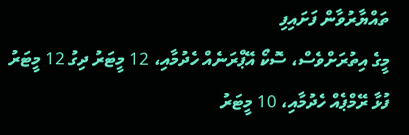ތައްޔާރުވާން ފަށައިފި
މީގެ އިތުރަށްވެސް، ސޮކޯ އޭޕްރަނެއް ހެދުމާއި، 12 މީޓަރު ދިގު 12 މީޓަރު ފުޅާ ރޭމްޕެއް ހެދުމާއި، 10 މީޓަރު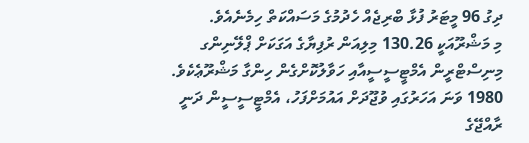ދިގު 96 މީޓަރު ފުޅާ ބްރިޖެއް ހެދުމުގެ މަސައްކަތް ހިމެނެއެވެ.
މި މަޝްރޫއަކީ 130.26 މިލިއަން ރުފިޔާގެ އަގަކަށް ޕްލޭނިންގ މިނިސްޓްރީން އެމްޓީސީސީއާއި ހަވާލުކޮށްގެން ހިންގާ މަޝްރޫޢެކެވެ.
1980 ވަނަ އަހަރުގައި ވުޖޫދަށް އައުމަށްފަހު، އެމްޓީސީސީން ދަނީ ރާއްޖޭގެ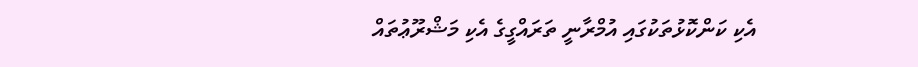އެކި ކަންކޮޅުތަކުގައި އުމްރާނީ ތަރައްގީގެ އެކި މަޝްރޫޢުތައް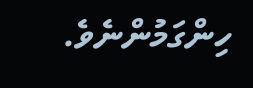ހިންގަމުންނެވެ.